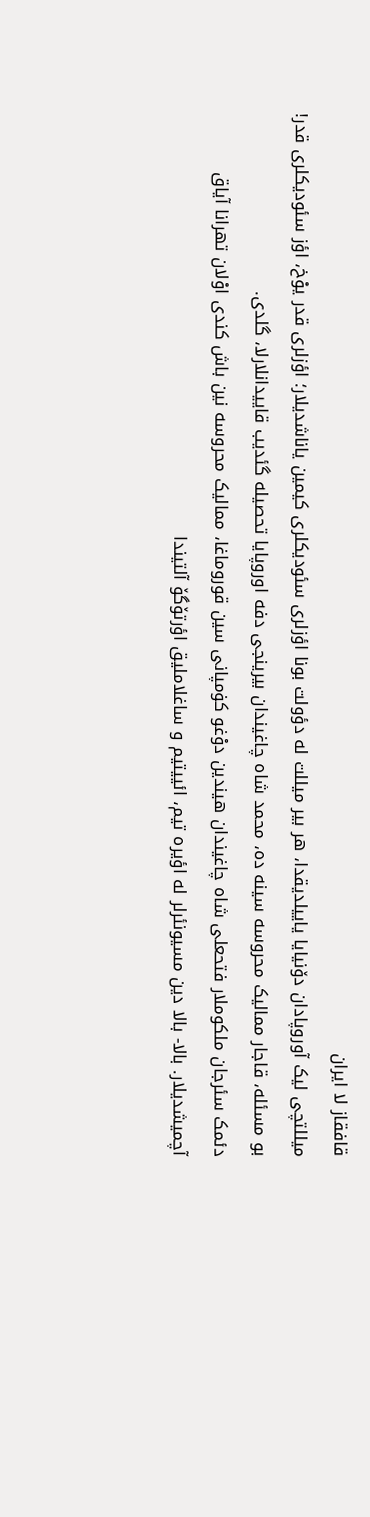قافقاز لا ایران
میللتچی لیک آوروپادان دۆنیایا یاییلدیقدا، هر بیر میللت له دؤولت بونا اؤزلری سئودیکلری کیمین یاناشدیلار؛ اؤزلری قدر یوْخ، اؤز سئودیکلری قدر!
بو مسئله، قاجار ممالیک محروسه سینه ده، محمد شاه چاغیندان بیرینجی دفه اوروپایا تحصیله گئدیب قاییدانلارلا، گلدی.
دئمک سئرجان ملکوملار فتحعلی شاه چاغیندان هیندین دوْغو کۏمپانی سین قوروماغا، ممالیک محروسه نین باش کندی اوْلان تهرانا آیاق آچمیشدیلار. بالا- بالا دین مسیونئرلر له اؤیره تیم، ائییتیم و ساغلاملیق اؤرتۆگۆ آلتیندا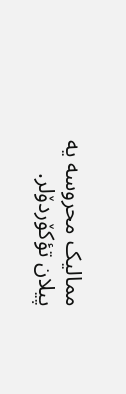ممالیک محروسه یه پیلان تؤکۆردۆلر.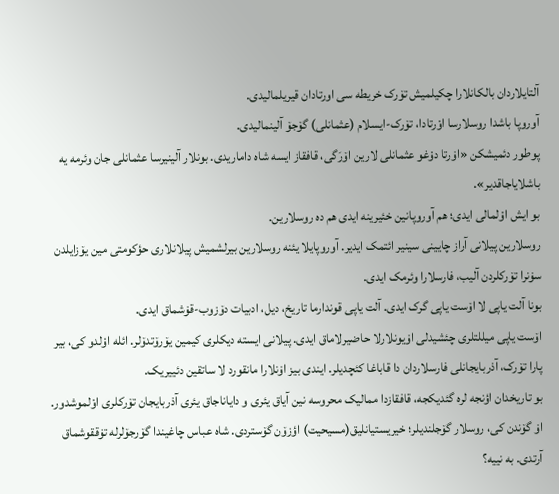آلتایلاردان بالکانلارا چکیلمیش تۆرک خریطه سی اورتادان قیریلمالیدی.
آوروپا باشدا روسلارسا اوْرتادا، تۆرک-ایسلام (عثمانلی) گۆجۆ آلینمالیدی.
پوطور دئمیشکن «اۏرتا دوْغو عثمانلی لارین اۆرَگی، قافقاز ایسه شاه داماریدی. بونلار آلینیرسا عثمانلی جان وئرمه یه باشلایاجاقدیر».
بو ایش اوْلمالی ایدی؛ هم آوروپانین خئیرینه ایدی هم ده روسلارین.
روسلارین پیلانی آراز چایینی سینیر ائتمک ایدیر. آوروپایلا یئنه روسلارین بیرلشمیش پیلانلاری حؤکومتی مین یۆزایلدن سۏنرا تۆرکلردن آلیب، فارسلارا وئرمک ایدی.
بونا آلت یاپی لا اۆست یاپی گرک ایدی. آلت یاپی قوندارما تاریخ، دیل، ادبیات دۆزوب-قۏشماق ایدی.
اۆست یاپی میللتلری چئشیدلی اۏیونلارلا حاضیرلاماق ایدی. پیلانی ایسته دیکلری کیمین یۆرۆتدۆلر. ائله اوْلدو کی، بیر پارا تۆرک، آذربایجانلی فارسلاردان دا قاباغا کئچدیلر. ایندی بیز اۏنلارا مانقورد لا ساتقین دئییریک.
بو تاریخدان اؤنجه لره گئدیکجه، قافقازدا ممالیک محروسه نین آیاق یئری و دایاناجاق یئری آذربایجان تۆرکلری اوْلموشدور.
اۏ گۆندن کی، روسلار گۆجلندیلر؛ خیریستیانلیق(مسیحیت) اؤزۆن گۆستردی. شاه عباس چاغیندا گۆرجۆلرله تۏققوشماق آرتدی. به نییه؟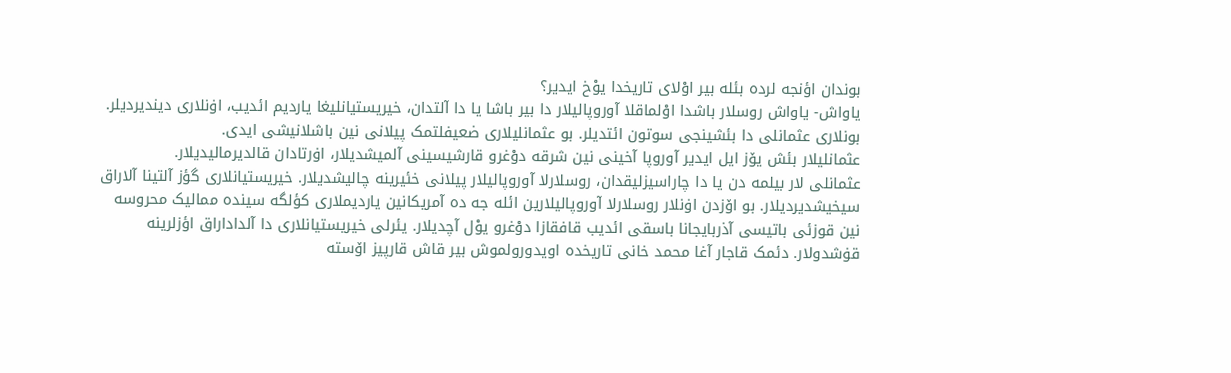بوندان اؤنجه لرده بئله بیر اوْلای تاریخدا یوْخ ایدیر؟
یاواش- یاواش روسلار باشدا اوْلماقلا آوروپالیلار دا بیر باشا یا دا آلتدان، خیریستیانلیغا یاردیم ائدیب، اۏنلاری دیندیردیلر. بونلاری عثمانلی دا بئشینجی سوتون ائتدیلر. بو عثمانلیلاری ضعیفلتمک پیلانی نین باشلانیشی ایدی.
عثمانلیلار بئش یۆز ایل ایدیر آوروپا آخینی نین شرقه دوْغرو قارشیسینی آلمیشدیلار، اۏرتادان قالدیرمالیدیلار.
عثمانلی لار بیلمه دن یا دا چاراسیزلیقدان، روسلارلا آوروپالیلار پیلانی خئیرینه چالیشدیلار. خیریستیانلاری گؤز آلتینا آلاراق سیخیشدیردیلار. بو اۆزدن اۏنلار روسلارلا آوروپالیلارین ائله جه ده آمریکانین یاردیملاری کؤلگه سینده ممالیک محروسه نین قوزئی باتیسی آذربایجانا باسقی ائدیب قافقازا دوْغرو یوْل آچدیلار. یئرلی خیریستیانلاری دا آلداداراق اؤزلرینه قۏشدولار. دئمک قاجار آغا محمد خانی تاریخده اویدورولموش بیر قاش قارپیز اۆسته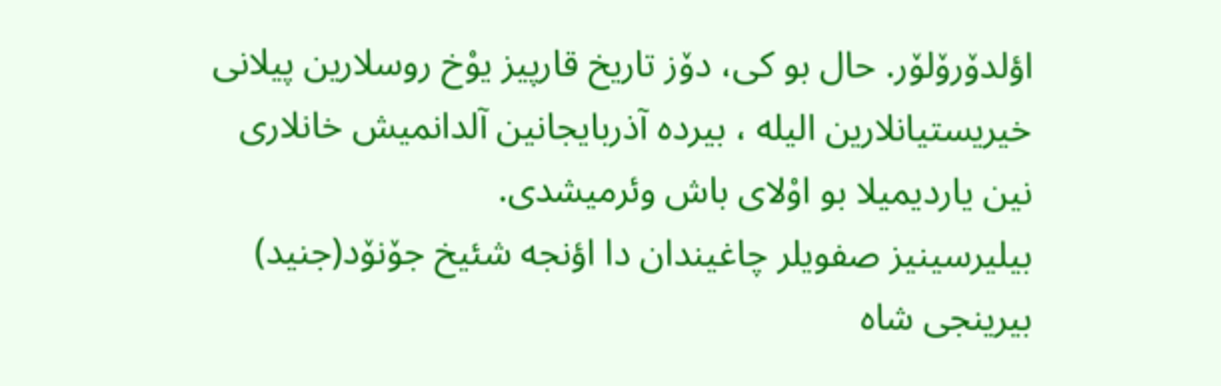اؤلدۆرۆلۆر. حال بو کی، دۆز تاریخ قارپیز یوْخ روسلارین پیلانی خیریستیانلارین الیله ، بیرده آذربایجانین آلدانمیش خانلاری نین یاردیمیلا بو اوْلای باش وئرمیشدی.
بیلیرسینیز صفویلر چاغیندان دا اؤنجه شئیخ جۆنۆد(جنید) بیرینجی شاه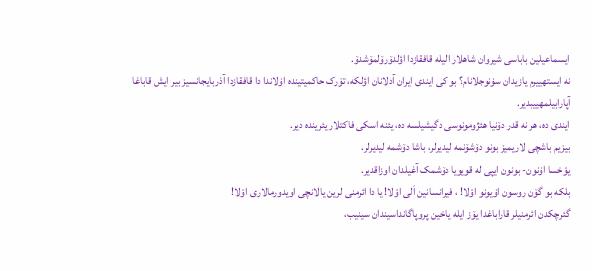ایسماعیلین باباسی شیروان شاهلار الیله قافقازدا اؤلدۆرۆلمۆشدۆ.
نه ایستهییرم یازیدان سۏنوجلانام؟ بو کی ایندی ایران آدلانان اؤلکه، تۆرک حاکمیتینده اۏلاندا دا قافقازدا آذربایجانسیز بیر ایش قاباغا آپارابیلمهییبدیر.
ایندی ده، هر نه قدر دۆنیا هئژومونوسی دگیشیلسه ده، یئنه اسکی فاکتلار یئرینده دیر.
بیزیم باشچی لاریمیز بونو دۆشۆنمه لیدیرلر، باشا دۆشمه لیدیرلر.
یوْخسا اۏنون- بونون ایپی له قویویا دۆشمک آغیلدان اوزاقدیر.
بلکه بو گۆن روسون اۏیونو اوْلا! ، فیرانسانین اَلی اوْلا! یا دا ائرمنی لرین یالانچی اویدورمالاری اوْلا!
گئرچکدن ائرمنیلر قاراباغدا یۆز ایله یاخین پروپاگانداسیندان سینیب،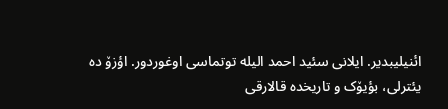ائنیلیبدیر. ایلانی سئید احمد الیله توتماسی اوغوردور. اؤزۆ ده یئترلی، بؤیۆک و تاریخده قالارقی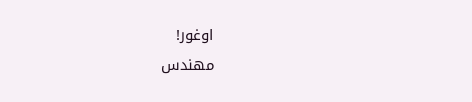اوغور!
مهندس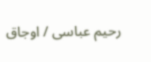رحیم عباسی / اوجاق